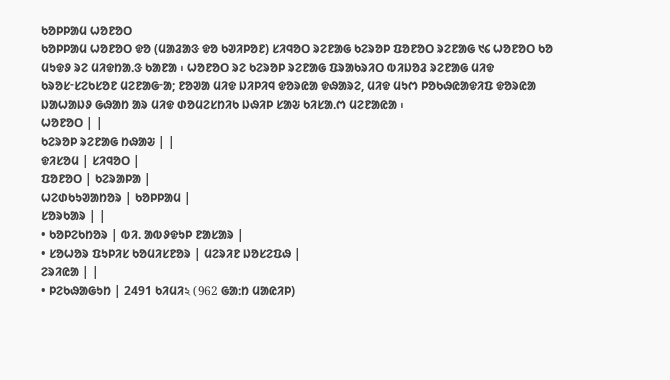ᱠᱚᱞᱞᱟᱢ ᱦᱚᱱᱚᱛ
ᱠᱚᱞᱞᱟᱢ ᱦᱚᱱᱚᱛ ᱫᱚ (ᱢᱟᱲᱟᱝ ᱫᱚ ᱠᱣᱤᱞᱚᱱ) ᱥᱤᱧᱚᱛ ᱨᱮᱱᱟᱜ ᱠᱮᱨᱚᱞ ᱯᱚᱱᱚᱛ ᱨᱮᱱᱟᱜ ᱑᱔ ᱦᱚᱱᱚᱛ ᱠᱚ ᱢᱩᱫᱽ ᱨᱮ ᱢᱤᱫᱴᱟᱹᱝ ᱠᱟᱱᱟ ᱾ ᱦᱚᱱᱚᱛ ᱨᱮ ᱠᱮᱨᱚᱞ ᱨᱮᱱᱟᱜ ᱯᱨᱟᱠᱨᱤᱛ ᱵᱤᱡᱚᱲ ᱨᱮᱱᱟᱜ ᱢᱤᱫ ᱠᱨᱚᱥᱼᱥᱮᱠᱥᱚᱱ ᱢᱮᱱᱟᱜᱼᱟ; ᱱᱚᱣᱟ ᱢᱤᱫ ᱡᱤᱞᱤᱧ ᱫᱚᱨᱭᱟ ᱫᱷᱟᱨᱮ, ᱢᱤᱫ ᱢᱩᱬ ᱞᱚᱠᱷᱭᱟᱫᱤᱯ ᱫᱚᱨᱭᱟ ᱡᱟᱦᱟᱡᱽ ᱜᱷᱟᱴ ᱟᱨ ᱢᱤᱫ ᱰᱚᱢᱮᱥᱴᱤᱠ ᱡᱷᱤᱞ ᱥᱟᱶ ᱠᱤᱥᱟᱹᱬ ᱢᱮᱱᱟᱭᱟ ᱾
ᱦᱚᱱᱚᱛ | |
ᱠᱮᱨᱚᱞ ᱨᱮᱱᱟᱜ ᱴᱷᱟᱶ | |
ᱫᱤᱥᱚᱢ | ᱥᱤᱧᱚᱛ |
ᱯᱚᱱᱚᱛ | ᱠᱮᱨᱟᱞᱟ |
ᱦᱮᱰᱠᱩᱣᱟᱴᱚᱨ | ᱠᱚᱞᱞᱟᱢ |
ᱥᱚᱨᱠᱟᱨ | |
• ᱠᱚᱞᱮᱠᱴᱚᱨ | ᱵᱤ. ᱟᱵᱽᱫᱩᱞ ᱱᱟᱥᱟᱨ |
• ᱥᱚᱦᱚᱨ ᱯᱩᱞᱤᱥ ᱠᱚᱢᱤᱥᱱᱚᱨ | ᱢᱮᱨᱤᱱ ᱡᱚᱥᱮᱯᱷ |
ᱮᱨᱤᱭᱟ | |
• ᱞᱮᱠᱷᱟᱜᱩᱴ | 2491 ᱠᱤᱢᱤ২ (962 ᱜᱟᱺᱴ ᱢᱟᱭᱤᱞ)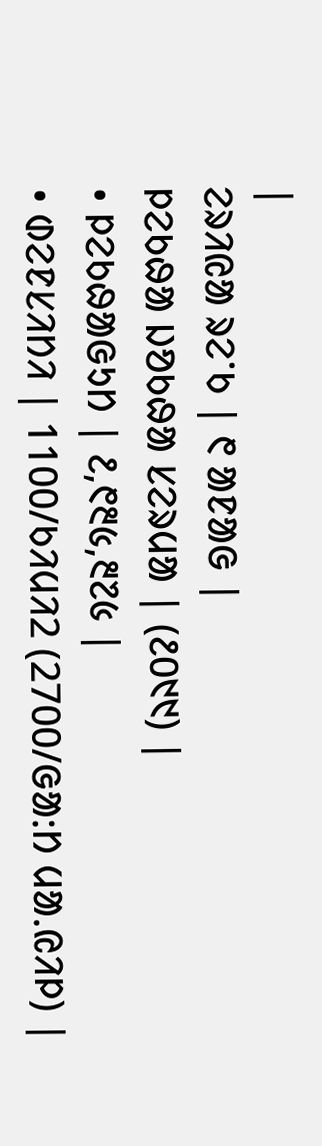|
ᱮᱨᱤᱭᱟ ᱨᱮᱸᱠ | ᱖ ᱟᱱᱟᱜ |
ᱞᱮᱠᱷᱟ ᱡᱚᱠᱷᱟ ᱥᱮᱨᱢᱟ | (᱒᱐᱑᱑) |
• ᱞᱮᱠᱷᱟᱜᱩᱴ | ᱒,᱖᱓᱕,᱓᱗᱕ |
• ᱰᱮᱱᱥᱤᱴᱤ | 1100/ᱠᱤᱢᱤ2 (2700/ᱜᱟᱺᱴ ᱢᱟᱹᱭᱤᱞ) |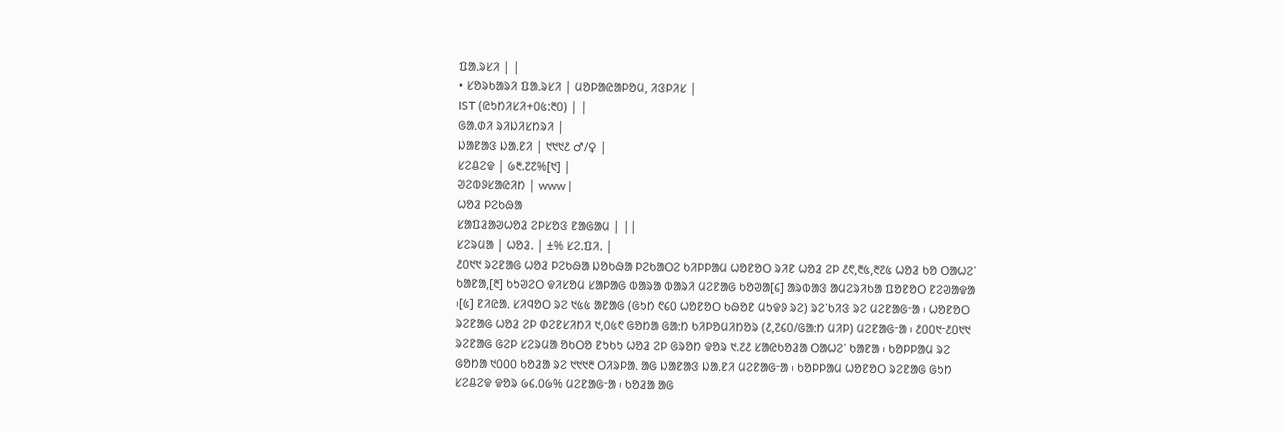ᱯᱟᱹᱨᱥᱤ | |
• ᱥᱚᱨᱠᱟᱨᱤ ᱯᱟᱹᱨᱥᱤ | ᱢᱚᱞᱟᱭᱟᱞᱚᱢ, ᱤᱝᱞᱤᱥ |
IST (ᱭᱩᱴᱤᱥᱤ+᱐᱕:᱓᱐) | |
ᱜᱟᱹᱰᱤ ᱨᱤᱡᱤᱥᱴᱨᱤ |
ᱡᱟᱱᱟᱝ ᱡᱟᱹᱱᱤ | ᱑᱑᱑᱒ ♂/♀ |
ᱥᱮᱪᱮᱫ | ᱙᱓.᱗᱗%[᱑] |
ᱣᱮᱵᱽᱥᱟᱭᱤᱴ | www |
ᱦᱚᱲ ᱞᱮᱠᱷᱟ
ᱥᱟᱯᱲᱟᱣᱦᱚᱲ ᱮᱞᱥᱚᱝ ᱱᱟᱜᱟᱢ | ||
ᱥᱮᱨᱢᱟ | ᱦᱚᱲ. | ±% ᱥᱮ.ᱯᱤ. |
᱒᱐᱑᱑ ᱨᱮᱱᱟᱜ ᱦᱚᱲ ᱞᱮᱠᱷᱟ ᱡᱚᱠᱷᱟ ᱞᱮᱠᱟᱛᱮ ᱠᱤᱞᱞᱟᱢ ᱦᱚᱱᱚᱛ ᱨᱤᱱ ᱦᱚᱲ ᱮᱞ ᱒᱖,᱓᱕,᱓᱗᱕ ᱦᱚᱲ ᱠᱚ ᱛᱟᱦᱮᱸ ᱠᱟᱱᱟ,[᱓] ᱠᱩᱣᱮᱛ ᱫᱤᱥᱚᱢ ᱥᱟᱞᱟᱜ ᱵᱟᱨᱟ ᱵᱟᱨᱤ ᱢᱮᱱᱟᱜ ᱠᱚᱣᱟ[᱔] ᱟᱨᱵᱟᱝ ᱟᱢᱮᱨᱤᱠᱟ ᱯᱚᱱᱚᱛ ᱱᱮᱣᱟᱫᱟ ᱾[᱕] ᱱᱤᱭᱟᱹ ᱥᱤᱧᱚᱛ ᱨᱮ ᱑᱕᱕ ᱟᱱᱟᱜ (ᱜᱩᱴ ᱖᱔᱐ ᱦᱚᱱᱚᱛ ᱠᱷᱚᱱ ᱢᱩᱫᱽ ᱨᱮ) ᱨᱮᱸᱠᱤᱝ ᱨᱮ ᱢᱮᱱᱟᱜᱼᱟ ᱾ ᱦᱚᱱᱚᱛ ᱨᱮᱱᱟᱜ ᱦᱚᱲ ᱮᱞ ᱰᱮᱱᱥᱤᱴᱤ ᱑,᱐᱕᱖ ᱜᱚᱴᱟ ᱜᱟᱺᱴ ᱠᱤᱞᱚᱢᱤᱴᱚᱨ (᱒,᱗᱔᱐/ᱜᱟᱺᱴ ᱢᱤᱞ) ᱢᱮᱱᱟᱜᱼᱟ ᱾ ᱒᱐᱐᱑ᱼ᱒᱐᱑᱑ ᱨᱮᱱᱟᱜ ᱜᱮᱞ ᱥᱮᱨᱢᱟ ᱚᱠᱛᱚ ᱱᱩᱠᱩ ᱦᱚᱲ ᱮᱞ ᱜᱨᱚᱴ ᱫᱚᱨ ᱑.᱗᱒ ᱥᱟᱭᱠᱚᱲᱟ ᱛᱟᱦᱮᱸ ᱠᱟᱱᱟ ᱾ ᱠᱚᱞᱞᱟᱢ ᱨᱮ ᱜᱚᱴᱟ ᱑᱐᱐᱐ ᱠᱚᱲᱟ ᱨᱮ ᱑᱑᱑᱓ ᱛᱤᱨᱞᱟᱹ ᱟᱜ ᱡᱟᱱᱟᱝ ᱡᱟᱹᱱᱤ ᱢᱮᱱᱟᱜᱼᱟ ᱾ ᱠᱚᱞᱞᱟᱢ ᱦᱚᱱᱚᱛ ᱨᱮᱱᱟᱜ ᱜᱩᱴ ᱥᱮᱪᱮᱫ ᱫᱚᱨ ᱙᱔.᱐᱙% ᱢᱮᱱᱟᱜᱼᱟ ᱾ ᱠᱚᱲᱟ ᱟᱜ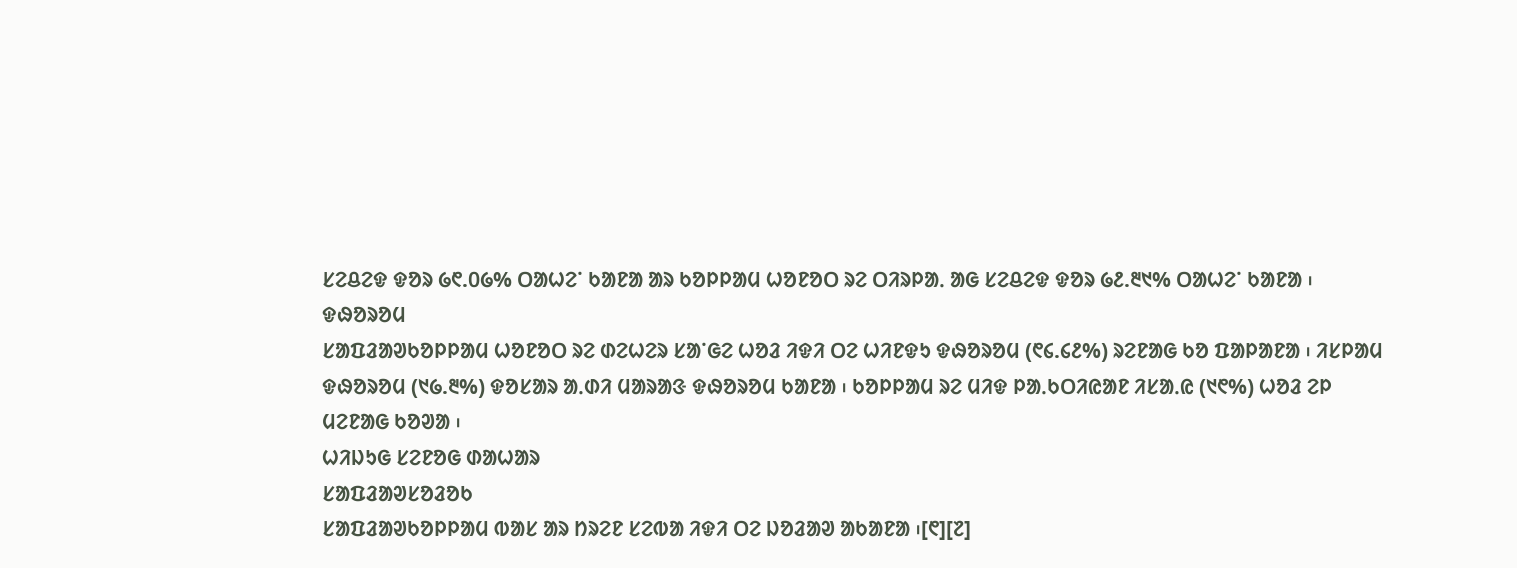ᱥᱮᱪᱮᱫ ᱫᱚᱨ ᱙᱖.᱐᱙% ᱛᱟᱦᱮᱸ ᱠᱟᱱᱟ ᱟᱨ ᱠᱚᱞᱞᱟᱢ ᱦᱚᱱᱚᱛ ᱨᱮ ᱛᱤᱨᱞᱟᱹ ᱟᱜ ᱥᱮᱪᱮᱫ ᱫᱚᱨ ᱙᱒.᱓᱑% ᱛᱟᱦᱮᱸ ᱠᱟᱱᱟ ᱾
ᱫᱷᱚᱨᱚᱢ
ᱥᱟᱯᱲᱟᱣᱠᱚᱞᱞᱟᱢ ᱦᱚᱱᱚᱛ ᱨᱮ ᱰᱮᱦᱮᱨ ᱥᱟᱸᱜᱮ ᱦᱚᱲ ᱤᱫᱤ ᱛᱮ ᱦᱤᱱᱫᱩ ᱫᱷᱚᱨᱚᱢ (᱖᱔.᱔᱒%) ᱨᱮᱱᱟᱜ ᱠᱚ ᱯᱟᱞᱟᱱᱟ ᱾ ᱤᱥᱞᱟᱢ ᱫᱷᱚᱨᱚᱢ (᱑᱙.᱓%) ᱫᱚᱥᱟᱨ ᱟᱹᱰᱤ ᱢᱟᱨᱟᱝ ᱫᱷᱚᱨᱚᱢ ᱠᱟᱱᱟ ᱾ ᱠᱚᱞᱞᱟᱢ ᱨᱮ ᱢᱤᱫ ᱞᱟᱹᱠᱛᱤᱭᱟᱱ ᱤᱥᱟᱹᱭ (᱑᱖%) ᱦᱚᱲ ᱮᱞ ᱢᱮᱱᱟᱜ ᱠᱚᱣᱟ ᱾
ᱦᱤᱡᱩᱜ ᱥᱮᱱᱚᱜ ᱰᱟᱦᱟᱨ
ᱥᱟᱯᱲᱟᱣᱥᱚᱲᱚᱠ
ᱥᱟᱯᱲᱟᱣᱠᱚᱞᱞᱟᱢ ᱵᱟᱥ ᱟᱨ ᱴᱨᱮᱱ ᱥᱮᱵᱟ ᱤᱫᱤ ᱛᱮ ᱡᱚᱲᱟᱣ ᱟᱠᱟᱱᱟ ᱾[᱖][᱗]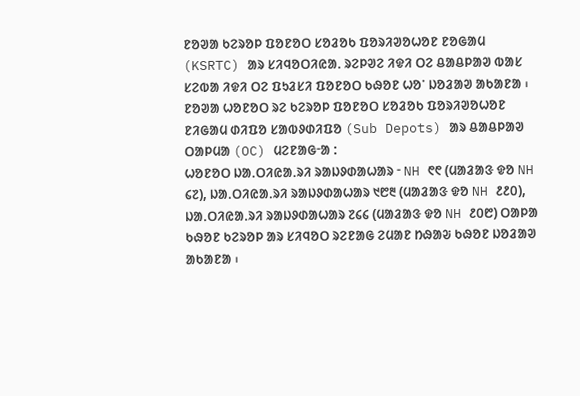ᱱᱚᱣᱟ ᱠᱮᱨᱚᱞ ᱯᱚᱱᱚᱛ ᱥᱚᱲᱚᱠ ᱯᱚᱨᱤᱣᱚᱦᱚᱱ ᱱᱚᱜᱟᱢ (KSRTC) ᱟᱨ ᱥᱤᱧᱚᱛᱤᱭᱟᱹ ᱨᱮᱞᱣᱮ ᱤᱫᱤ ᱛᱮ ᱪᱟᱪᱞᱟᱣ ᱵᱟᱥ ᱥᱮᱵᱟ ᱤᱫᱤ ᱛᱮ ᱯᱩᱲᱥᱤ ᱯᱚᱱᱚᱛ ᱠᱷᱚᱱ ᱦᱚᱸ ᱡᱚᱲᱟᱣ ᱟᱠᱟᱱᱟ ᱾ ᱱᱚᱣᱟ ᱦᱚᱱᱚᱛ ᱨᱮ ᱠᱮᱨᱚᱞ ᱯᱚᱱᱚᱛ ᱥᱚᱲᱚᱠ ᱯᱚᱨᱤᱣᱚᱦᱚᱱ ᱱᱤᱜᱟᱢ ᱰᱤᱯᱚ ᱥᱟᱵᱽᱰᱤᱯᱚ (Sub Depots) ᱟᱨ ᱪᱟᱪᱞᱟᱣ ᱛᱟᱞᱢᱟ (OC) ᱢᱮᱱᱟᱜᱼᱟ :
ᱦᱚᱱᱚᱛ ᱡᱟᱹᱛᱤᱭᱟᱹᱨᱤ ᱨᱟᱡᱽᱰᱟᱦᱟᱨ ᱼ NH ᱖᱖ (ᱢᱟᱲᱟᱝ ᱫᱚ NH ᱔᱗), ᱡᱟᱹᱛᱤᱭᱟᱹᱨᱤ ᱨᱟᱡᱽᱰᱟᱦᱟᱨ ᱑᱘᱓ (ᱢᱟᱲᱟᱝ ᱫᱚ NH ᱒᱒᱐), ᱡᱟᱹᱛᱤᱭᱟᱹᱨᱤ ᱨᱟᱡᱽᱰᱟᱦᱟᱨ ᱗᱔᱔ (ᱢᱟᱲᱟᱝ ᱫᱚ NH ᱒᱐᱘) ᱛᱟᱞᱟ ᱠᱷᱚᱱ ᱠᱮᱨᱚᱞ ᱟᱨ ᱥᱤᱧᱚᱛ ᱨᱮᱱᱟᱜ ᱮᱢᱟᱱ ᱴᱷᱟᱶ ᱠᱷᱚᱱ ᱡᱚᱲᱟᱣ ᱟᱠᱟᱱᱟ ᱾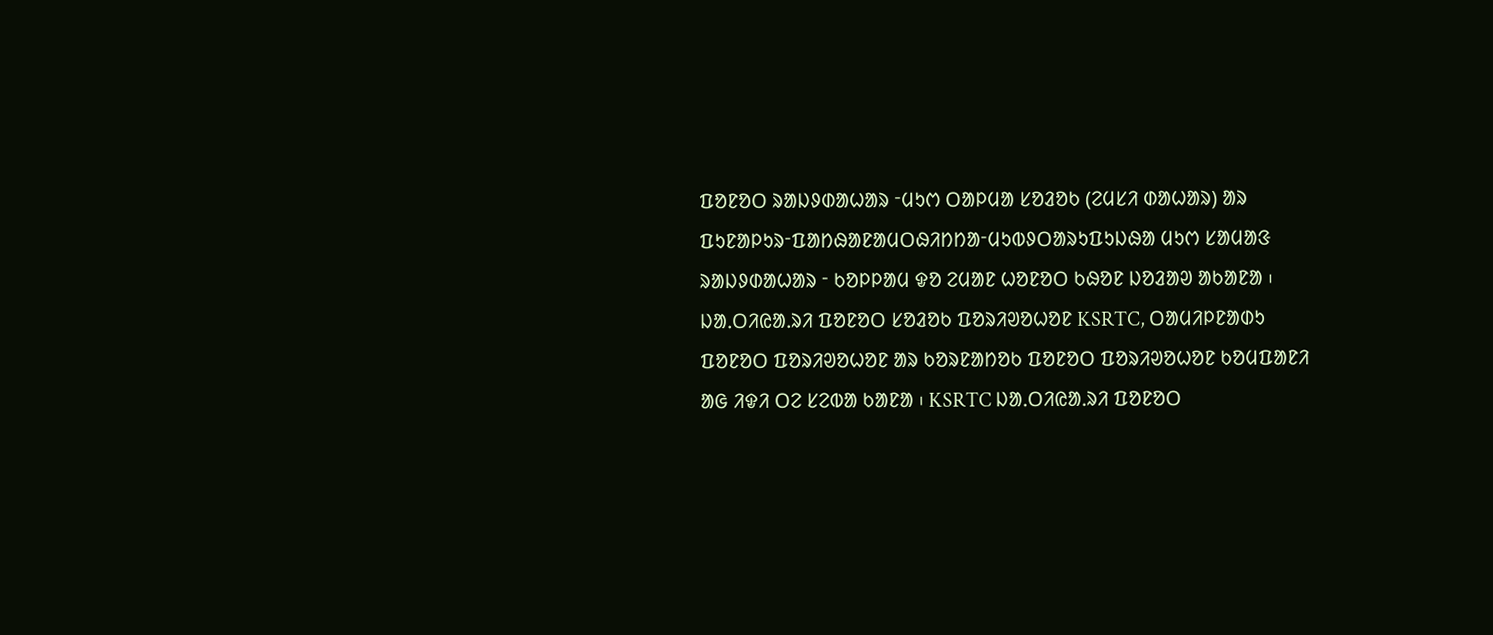ᱯᱚᱱᱚᱛ ᱨᱟᱡᱽᱰᱟᱦᱟᱨ ᱼᱢᱩᱬ ᱛᱟᱞᱢᱟ ᱥᱚᱲᱚᱠ (ᱮᱢᱥᱤ ᱰᱟᱦᱟᱨ) ᱟᱨ ᱯᱩᱱᱟᱞᱩᱨᱼᱯᱟᱴᱷᱟᱱᱟᱢᱛᱷᱤᱴᱴᱟᱼᱢᱩᱵᱽᱛᱟᱨᱩᱯᱩᱡᱷᱟ ᱢᱩᱬ ᱥᱟᱢᱟᱝ ᱨᱟᱡᱽᱰᱟᱦᱟᱨ ᱼ ᱠᱚᱞᱞᱟᱢ ᱫᱚ ᱮᱢᱟᱱ ᱦᱚᱱᱚᱛ ᱠᱷᱚᱱ ᱡᱚᱲᱟᱣ ᱟᱠᱟᱱᱟ ᱾ ᱡᱟᱹᱛᱤᱭᱟᱹᱨᱤ ᱯᱚᱱᱚᱛ ᱥᱚᱲᱚᱠ ᱯᱚᱨᱤᱣᱚᱦᱚᱱ KSRTC, ᱛᱟᱢᱤᱞᱱᱟᱰᱩ ᱯᱚᱱᱚᱛ ᱯᱚᱨᱤᱣᱚᱦᱚᱱ ᱟᱨ ᱠᱚᱨᱱᱟᱴᱚᱠ ᱯᱚᱱᱚᱛ ᱯᱚᱨᱤᱣᱚᱦᱚᱱ ᱠᱚᱢᱯᱟᱱᱤ ᱟᱜ ᱤᱫᱤ ᱛᱮ ᱥᱮᱵᱟ ᱠᱟᱱᱟ ᱾ KSRTC ᱡᱟᱹᱛᱤᱭᱟᱹᱨᱤ ᱯᱚᱱᱚᱛ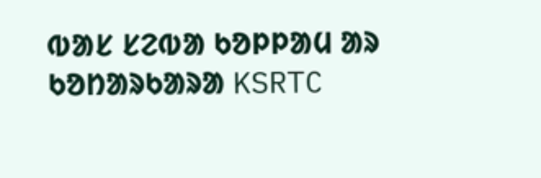ᱵᱟᱥ ᱥᱮᱵᱟ ᱠᱚᱞᱞᱟᱢ ᱟᱨ ᱠᱚᱴᱟᱨᱠᱟᱨᱟ KSRTC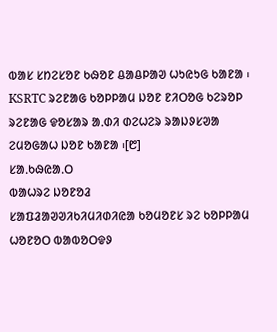ᱵᱟᱥ ᱥᱴᱮᱥᱚᱱ ᱠᱷᱚᱱ ᱪᱟᱪᱞᱟᱣ ᱦᱩᱭᱩᱜ ᱠᱟᱱᱟ ᱾ KSRTC ᱨᱮᱱᱟᱜ ᱠᱚᱞᱞᱟᱢ ᱡᱚᱱ ᱱᱤᱛᱚᱜ ᱠᱮᱨᱚᱞ ᱨᱮᱱᱟᱜ ᱫᱚᱥᱟᱨ ᱟᱹᱰᱤ ᱰᱮᱦᱮᱨ ᱨᱟᱡᱽᱥᱣᱟ ᱮᱢᱚᱜᱟᱦ ᱡᱚᱱ ᱠᱟᱱᱟ ᱾[᱘]
ᱥᱟᱹᱠᱷᱭᱟᱹᱛ
ᱵᱟᱦᱨᱮ ᱡᱚᱱᱚᱲ
ᱥᱟᱯᱲᱟᱣᱣᱤᱠᱤᱢᱤᱰᱤᱭᱟ ᱠᱚᱢᱚᱱᱥ ᱨᱮ ᱠᱚᱞᱞᱟᱢ ᱦᱚᱱᱚᱛ ᱵᱟᱵᱚᱛᱫᱽ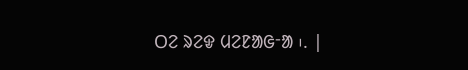ᱛᱮ ᱨᱮᱫ ᱢᱮᱱᱟᱜᱼᱟ ᱾. |